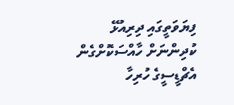ފިޔަވަތީގައި ދިރިއުޅޭ ކުދިންނަށް ހާއްސަކޮށްގެން އެޗްޑީސީގެ ހުރިހާ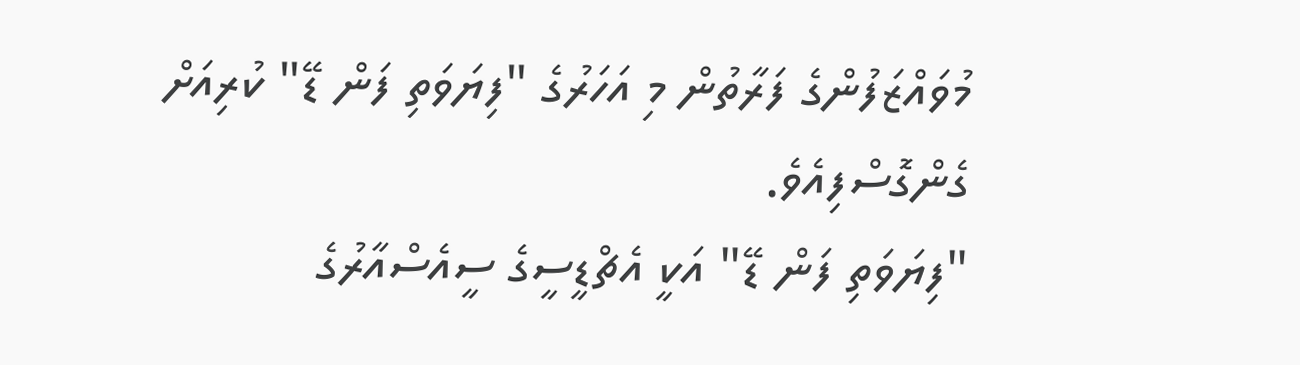މުވައްޒަފުންގެ ފަރާތުން މި އަހަރުގެ "ފިޔަވަތި ފަން ޑޭ" ކުރިއަށް ގެންގޮސްފިއެވެ.
"ފިޔަވަތި ފަން ޑޭ" އަކީ އެޗްޑީސީގެ ސީއެސްއާރުގެ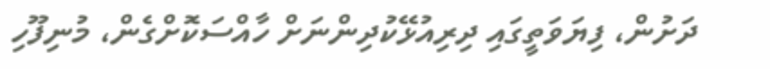ދަށުން، ފިޔަވަތީގައި ދިރިއުޅޭކުދިންނަށް ހާއްސަކޮށްގެން، މުނިފޫހި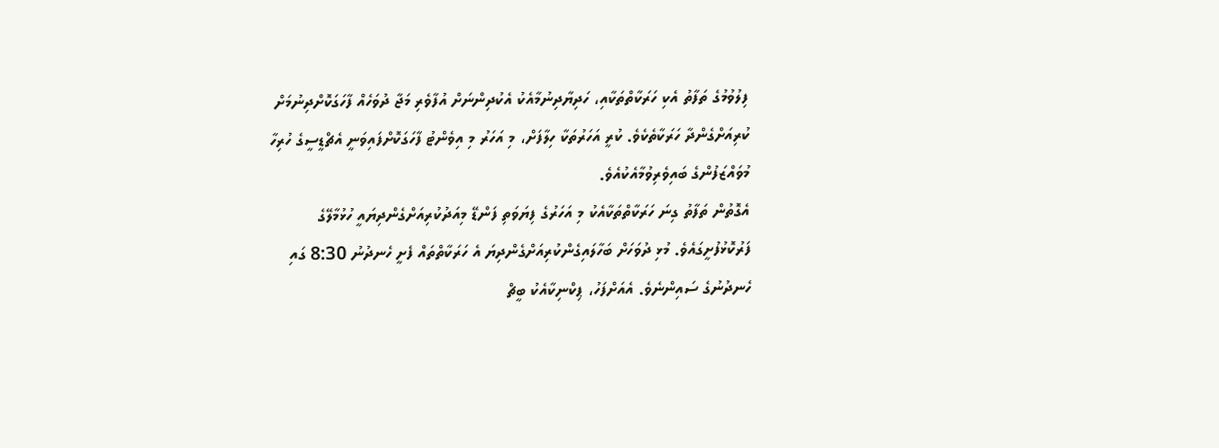ފިލުވުމުގެ ތަފާތު އެކި ހަރަކާތްތަކާއި، ހަދިޔާދިނުމާއެކު އެކުދިންނަށް އުފާވެރި މަޖާ ދުވަހެއް ފާހަގަކޮށްދިނުމަށް ކުރިއަށްގެންދާ ހަރަކާތެކެވެ. ކުރީ އަހަރުތަކާ ހިލާފަށް، މި އަހަރު މި އިވެންޓު ފާހަގަކޮށްފައިވަނީ އެޗްޑީސީގެ ހުރިހާ މުވައްޒަފުންގެ ބައިވެރިވުމާއެކުއެވެ.
އެގޮތުން ތަފާތު ގިނަ ހަރަކާތްތަކާއެކު މި އަހަރުގެ ފިޔަވަތި ފަންޑޭ މިއަދުކުރިއަށްގެންދިޔައީ ހުޅުމާލޭގެ ފަރުކޮޅުފުށީގައެވެ. މުޅި ދުވަހަށް ބަހާލައިގެންކުރިއަށްގެންދިޔަ އެ ހަރަކާތްތައް ފެށީ ހެނދުނު 8:30 ގައި ހެނދުނުގެ ސައިންނެވެ. އެއަށްފަހު، ޕިކްނިކާއެކު ބީޗް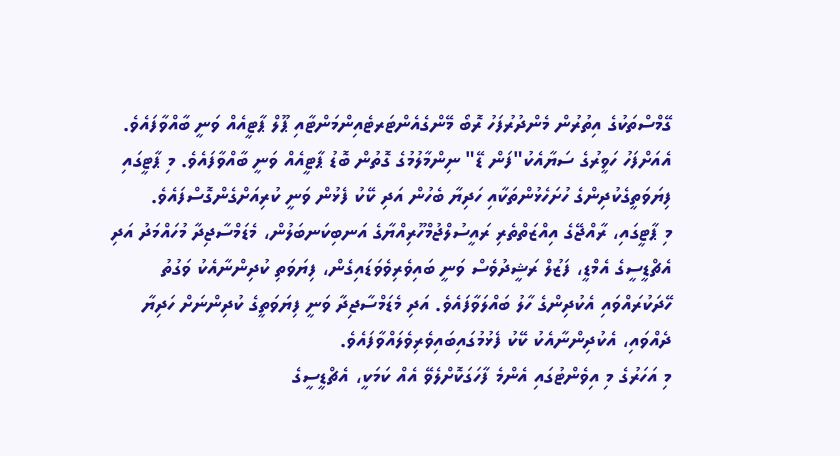ގޭމްސްތަކުގެ އިތުރުން މެންދުރުފަހު ރޮބޯ މޭންގެއެންޓަރޓެއިންމަންޓާއި ޕޫލް ޕާޓީއެއް ވަނީ ބާއްވާފައެވެ. އެއަށްފަހު ހަވީރުގެ ސަޔާއެކު"ފަން ޑޭ" ނިންމާލުމުގެ ގޮތުން ބޮޑު ޕާޓީއެއް ވަނީ ބާއްވާފައެވެ. މި ޕާޓީގައި ފިޔަވަތީގެކުދިންގެ ހުށަހެޅުންތަކާއި ހަދިޔާ ބެހުން އަދި ކޭކު ފެޅުން ވަނީ ކުރިއަށްގެންގޮސްފައެވެ.
މި ޕާޓީގައި، ރާއްޖޭގެ އިއްޒަތްތެރި ރައީސުލްޖުމްހޫރިއްޔާގެ އަނބިކަނބަލުން، މެޑަމްސާޖިދާ މުހައްމަދު އަދި އެޗްޑީސީގެ އެމްޑީ، ފަޒުލް ރަޝީދުވެސް ވަނީ ބައިވެރިވެވަޑައިގެން، ފިޔަވަތި ކުދިންނާއެކު ވަގުތު ހޭދަކުރައްވައި އެކުދިންގެ ހާލު ބައްލަވާފައެވެ. އަދި މެޑަމްސާޖިދާ ވަނީ ފިޔަވަތީގެ ކުދިންނަށް ހަދިޔާ ދެއްވައި، އެކުދިންނާއެކު ކޭކު ފެޅުމުގައިބައިވެރިވެލައްވާފައެވެ.
މި އަހަރުގެ މި އިވެންޓުގައި އެންމެ ފާހަގަކޮށްލެވޭ އެއް ކަމަކީ، އެޗްޑީސީގެ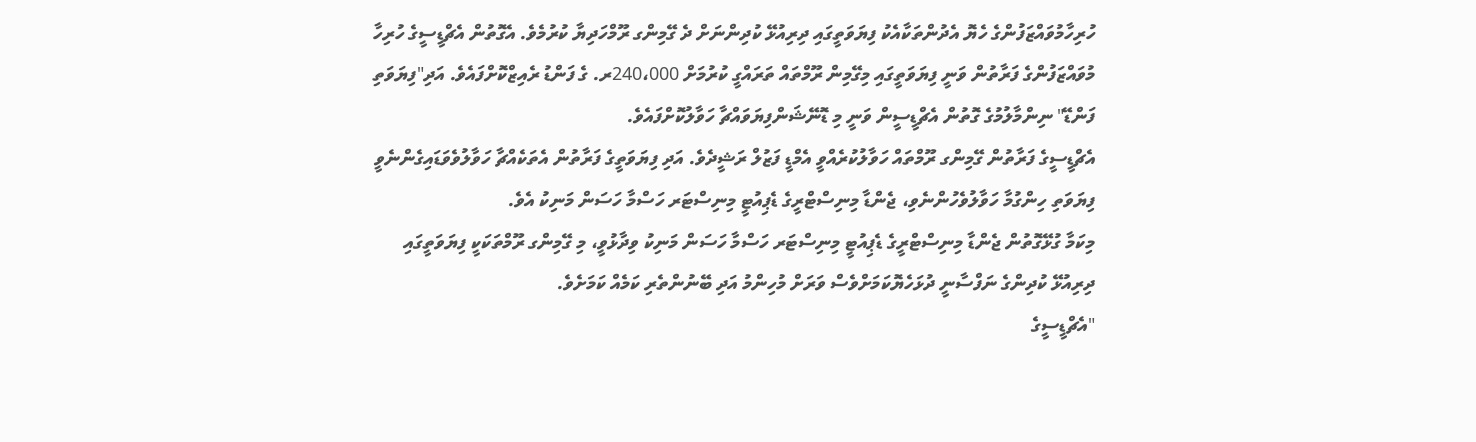ހުރިހާމުވައްޒަފުންގެ ހެޔޮ އެދުންތަކާއެކު ފިޔަވަތީގައި ދިރިއުޅޭ ކުދިންނަށް ދެ ގޭމިންގ ރޫމްހަދިޔާ ކުރުމެވެ. އެގޮތުން އެޗްޑީސީގެ ހުރިހާ މުވައްޒަފުންގެ ފަރާތުން ވަނީ ފިޔަވަތީގައި މިގޭމިން ރޫމްތައް ތަރައްގީ ކުރުމަށް 240،000ރ. ގެ ފަންޑު ރެއިޒްކޮށްފައެވެ. އަދި"ފިޔަވަތި ފަންޑޭ" ނިންމާލުމުގެ ގޮތުން އެޗްޑީސީން ވަނީ މި ޑޮނޭޝަންފިޔަވައްޗާ ހަވާލުކޮށްފައެވެ.
އެޗްޑީސީގެ ފަރާތުން ގޭމިންގ ރޫމްތައް ހަވާލުކުރެއްވީ އެމްޑީ ފަޒުލް ރަޝީދެވެ. އަދި ފިޔަވަތީގެ ފަރާތުން އެތަކެއްޗާ ހަވާލުވެވަޑައިގެންނެވީ ފިޔަވަތި ހިންގުމާ ހަވާލުވެހުންނެވި، ޖެންޑާ މިނިސްޓްރީގެ ޑެޕިއުޓީ މިނިސްޓަރ ހަސްމާ ހަސަން މަނިކު އެވެ.
މިކަމާ ގުޅޭގޮތުން ޖެންޑާ މިނިސްޓްރީގެ ޑެޕިއުޓީ މިނިސްޓަރ ހަސްމާ ހަސަން މަނިކު ވިދާޅުވީ، މި ގޭމިންގ ރޫމްތަކަކީ ފިޔަވަތީގައި ދިރިއުޅޭ ކުދިންގެ ނަފްސާނީ ދުޅަހެޔޮކަމަށްވެސް ވަރަށް މުހިންމު އަދި ބޭނުންތެރި ކަމެއް ކަމަށެވެ.
"އެޗްޑީސީގެ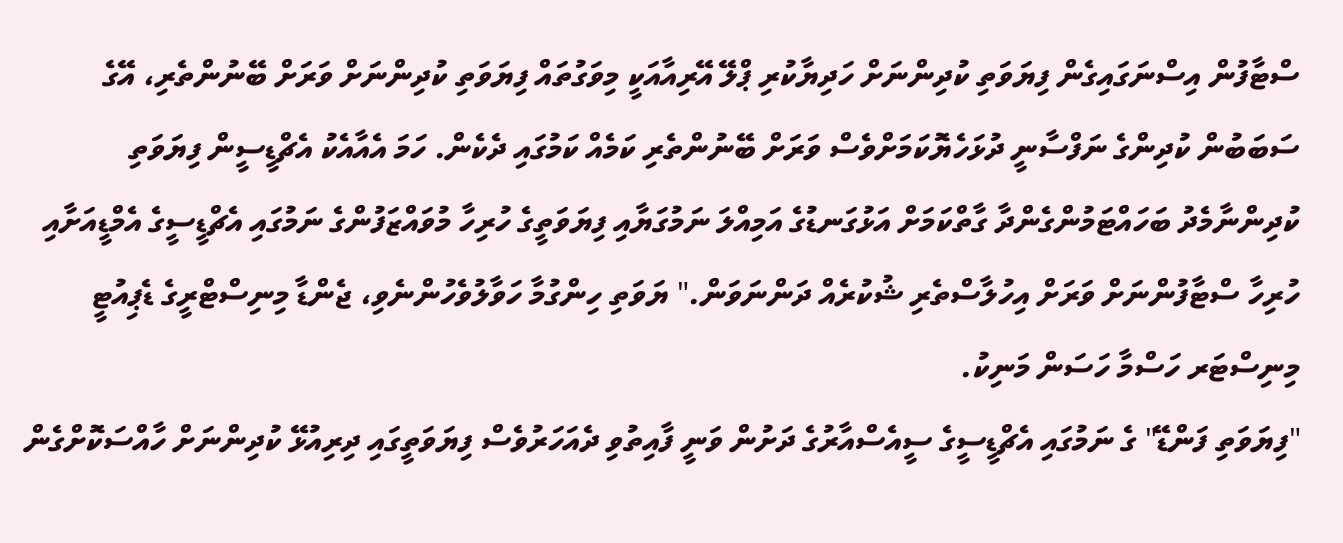ސްޓާފުން އިސްނަގައިގެން ފިޔަވަތި ކުދިންނަށް ހަދިޔާކުރި ޕްލޭ އޭރިއާއަކީ މިވަގުތައް ފިޔަވަތި ކުދިންނަށް ވަރަށް ބޭނުންތެރި، އޭގެ ސަބަބުން ކުދިންގެ ނަފްސާނީ ދުޅަހެޔޮކަމަށްވެސް ވަރަށް ބޭނުންތެރި ކަމެއް ކަމުގައި ދެކެން. ހަމަ އެއާއެކު އެޗްޑީސީން ފިޔަވަތި ކުދިންނާމެދު ބަހައްޓަމުންގެންދާ ގާތްކަމަށް އަޅުގަނޑުގެ އަމިއްލަ ނަމުގަޔާއި ފިޔަވަތީގެ ހުރިހާ މުވައްޒަފުންގެ ނަމުގައި އެޗްޑީސީގެ އެމްޑީއަށާއި ހުރިހާ ސްޓާފުންނަށް ވަރަށް އިހުލާސްތެރި ޝުކުރެއް ދަންނަވަން." ޔަވަތި ހިންގުމާ ހަވާލުވެހުންނެވި، ޖެންޑާ މިނިސްޓްރީގެ ޑެޕިއުޓީ މިނިސްޓަރ ހަސްމާ ހަސަން މަނިކު.
"ފިޔަވަތި ފަންޑޭ" ގެ ނަމުގައި އެޗްޑީސީގެ ސީއެސްއާރުގެ ދަށުން ވަނީ ފާއިތުވި ދެއަހަރުވެސް ފިޔަވަތީގައި ދިރިއުޅޭ ކުދިންނަށް ހާއްސަކޮށްގެން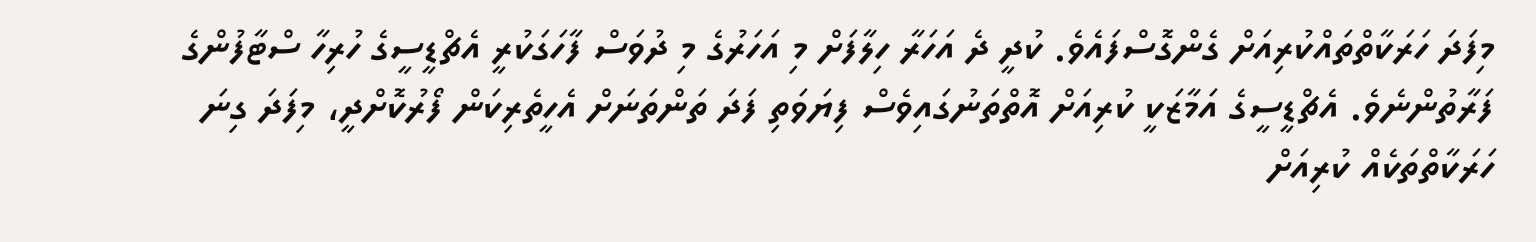މިފަދަ ހަރަކާތްތައްކުރިއަށް ގެންގޮސްފައެވެ. ކުދީ ދެ އަހަރާ ހިލާފަށް މި އަހަރުގެ މި ދުވަސް ފާހަގަކުރީ އެޗްޑީސީގެ ހުރިހާ ސްޓާފުންގެ ފަރާތުންނެވެ. އެޗްޑީސީގެ އަމާޒަކީ ކުރިއަށް އޮތްތަނުގައިވެސް ފިޔަވަތި ފަދަ ތަންތަނަށް އެހީތެރިކަން ފޯރުކޮށްދީ، މިފަދަ ގިނަ ހަރަކާތްތަކެއް ކުރިއަށް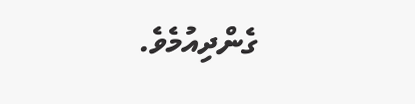ގެންދިއުމެވެ.